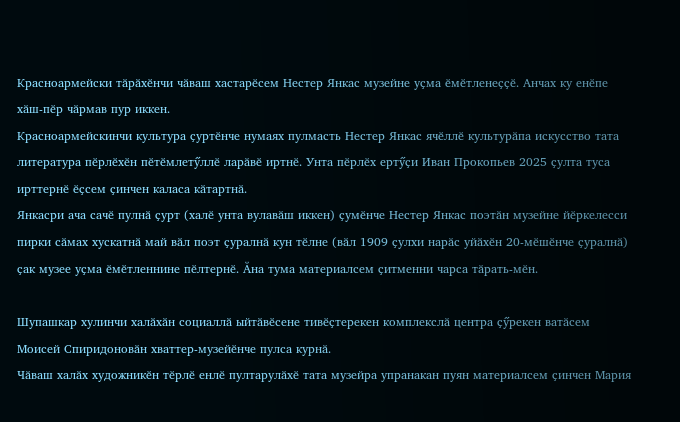Красноармейски тӑрӑхӗнчи чӑваш хастарӗсем Нестер Янкас музейне уҫма ӗмӗтленеҫҫӗ. Анчах ку енӗпе хӑш-пӗр чӑрмав пур иккен.
Красноармейскинчи культура ҫуртӗнче нумаях пулмасть Нестер Янкас ячӗллӗ культурӑпа искусство тата литература пӗрлӗхӗн пӗтӗмлетӳллӗ ларӑвӗ иртнӗ. Унта пӗрлӗх ертӳҫи Иван Прокопьев 2025 ҫулта туса ирттернӗ ӗҫсем ҫинчен каласа кӑтартнӑ.
Янкасри ача сачӗ пулнӑ ҫурт (халӗ унта вулавӑш иккен) ҫумӗнче Нестер Янкас поэтӑн музейне йӗркелесси пирки сӑмах хускатнӑ май вӑл поэт ҫуралнӑ кун тӗлне (вӑл 1909 ҫулхи нарӑс уйӑхӗн 20-мӗшӗнче ҫуралнӑ) ҫак музее уҫма ӗмӗтленнине пӗлтернӗ. Ӑна тума материалсем ҫитменни чарса тӑрать-мӗн.

Шупашкар хулинчи халӑхӑн социаллӑ ыйтӑвӗсене тивӗҫтерекен комплекслӑ центра ҫӳрекен ватӑсем Моисей Спиридоновӑн хваттер-музейӗнче пулса курнӑ.
Чӑваш халӑх художникӗн тӗрлӗ енлӗ пултарулӑхӗ тата музейра упранакан пуян материалсем ҫинчен Мария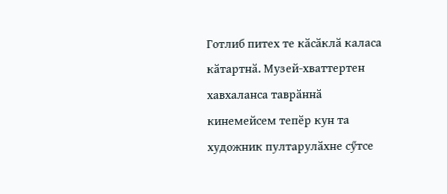Готлиб питех те кӑсӑклӑ каласа кӑтартнӑ. Музей-хваттертен хавхаланса таврӑннӑ кинемейсем тепӗр кун та художник пултарулӑхне сӳтсе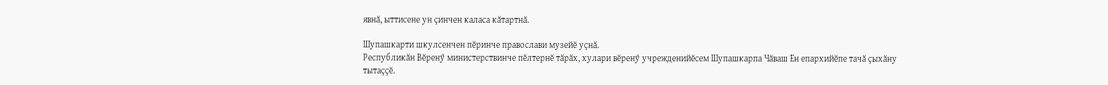явнӑ, ыттисене ун ҫинчен каласа кӑтартнӑ.

Шупашкарти шкулсенчен пӗринче православи музейӗ уҫнӑ.
Республикӑн Вӗренӳ министерствинче пӗлтернӗ тӑрӑх, хулари вӗренӳ учрежденийӗсем Шупашкарпа Чӑваш Ен епархийӗпе тачӑ ҫыхӑну тытаҫҫӗ.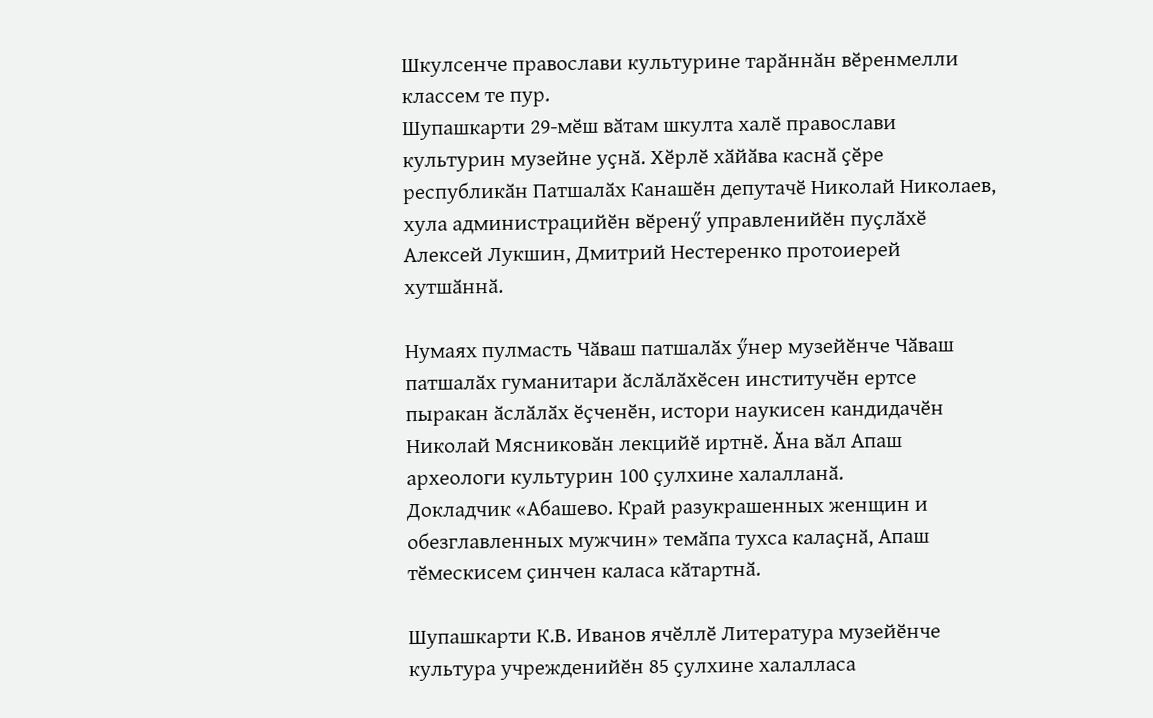Шкулсенче православи культурине тарӑннӑн вӗренмелли классем те пур.
Шупашкарти 29-мӗш вӑтам шкулта халӗ православи культурин музейне уҫнӑ. Хӗрлӗ хӑйӑва каснӑ ҫӗре республикӑн Патшалӑх Канашӗн депутачӗ Николай Николаев, хула администрацийӗн вӗренӳ управленийӗн пуҫлӑхӗ Алексей Лукшин, Дмитрий Нестеренко протоиерей хутшӑннӑ.

Нумаях пулмасть Чӑваш патшалӑх ӳнер музейӗнче Чӑваш патшалӑх гуманитари ӑслӑлӑхӗсен институчӗн ертсе пыракан ӑслӑлӑх ӗҫченӗн, истори наукисен кандидачӗн Николай Мясниковӑн лекцийӗ иртнӗ. Ӑна вӑл Апаш археологи культурин 100 ҫулхине халалланӑ.
Докладчик «Абашево. Край разукрашенных женщин и обезглавленных мужчин» темӑпа тухса калаҫнӑ, Апаш тӗмескисем ҫинчен каласа кӑтартнӑ.

Шупашкарти К.В. Иванов ячӗллӗ Литература музейӗнче культура учрежденийӗн 85 ҫулхине халалласа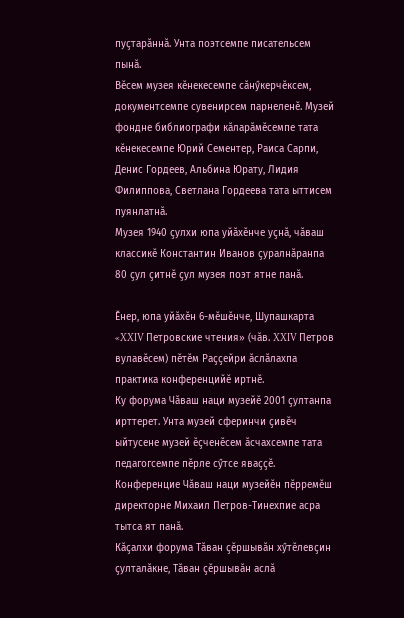пуҫтарӑннӑ. Унта поэтсемпе писательсем пынӑ.
Вӗсем музея кӗнекесемпе сӑнӳкерчӗксем, документсемпе сувенирсем парнеленӗ. Музей фондне библиографи кӑларӑмӗсемпе тата кӗнекесемпе Юрий Сементер, Раиса Сарпи, Денис Гордеев, Альбина Юрату, Лидия Филиппова, Светлана Гордеева тата ыттисем пуянлатнӑ.
Музея 1940 ҫулхи юпа уйӑхӗнче уҫнӑ, чӑваш классикӗ Константин Иванов ҫуралнӑранпа 80 ҫул ҫитнӗ ҫул музея поэт ятне панӑ.

Ӗнер, юпа уйӑхӗн 6-мӗшӗнче, Шупашкарта «XXIV Петровские чтения» (чӑв. XXIV Петров вулавӗсем) пӗтӗм Раҫҫейри ӑслӑлахпа практика конференцийӗ иртнӗ.
Ку форума Чӑваш наци музейӗ 2001 ҫултанпа ирттерет. Унта музей сферинчи ҫивӗч ыйтусене музей ӗҫченӗсем ӑсчахсемпе тата педагогсемпе пӗрле сӳтсе яваҫҫӗ.
Конференцие Чӑваш наци музейӗн пӗрремӗш директорне Михаил Петров-Тинехпие асра тытса ят панӑ.
Кӑҫалхи форума Тӑван ҫӗршывӑн хӳтӗлевҫин ҫулталӑкне, Тӑван ҫӗршывӑн аслӑ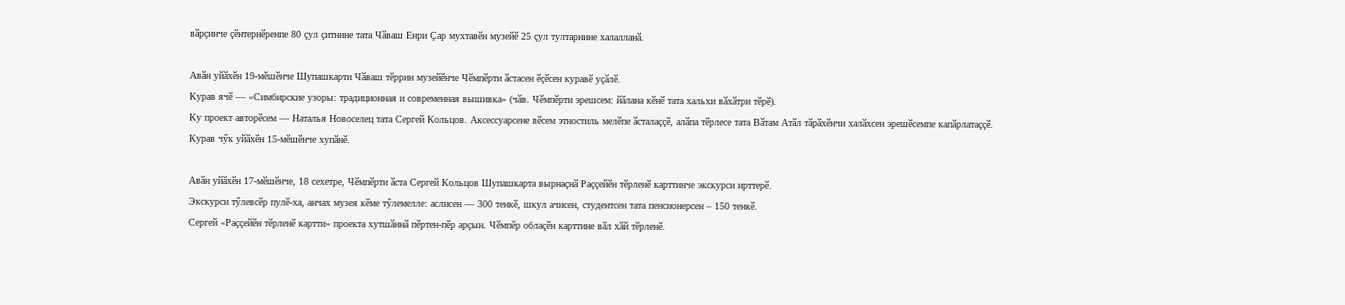вӑрҫинче ҫӗнтернӗренпе 80 ҫул ҫитнине тата Чӑваш Енри Ҫар мухтавӗн музейӗ 25 ҫул тултарнине халалланӑ.

Авӑн уйӑхӗн 19-мӗшӗнче Шупашкарти Чӑваш тӗррин музейӗнче Чӗмпӗрти ӑстасен ӗҫӗсен куравӗ уҫӑлӗ.
Курав ячӗ — «Симбирские узоры: традиционная и современная вышивка» (чӑв. Чӗмпӗрти эрешсем: йӑлана кӗнӗ тата хальхи вӑхӑтри тӗрӗ).
Ку проект авторӗсем — Наталья Новоселец тата Сергей Кольцов. Аксессуарсене вӗсем этностиль мелӗпе ӑсталаҫҫӗ, алӑпа тӗрлесе тата Вӑтам Атӑл тӑрӑхӗнчи халӑхсен эрешӗсемпе капӑрлатаҫҫӗ.
Курав чӳк уйӑхӗн 15-мӗшӗнче хупӑнӗ.

Авӑн уйӑхӗн 17-мӗшӗнче, 18 сехетре, Чӗмпӗрти ӑста Сергей Кольцов Шупашкарта вырнаҫнӑ Раҫҫейӗн тӗрленӗ карттинче экскурси ирттерӗ.
Экскурси тӳлевсӗр пулӗ-ха, анчах музея кӗме тӳлемелле: аслисен — 300 тенкӗ, шкул ачисен, студентсен тата пенсионерсен – 150 тенкӗ.
Сергей «Раҫҫейӗн тӗрленӗ картти» проекта хутшӑннӑ пӗртен-пӗр арҫын. Чӗмпӗр облаҫӗн карттине вӑл хӑй тӗрленӗ.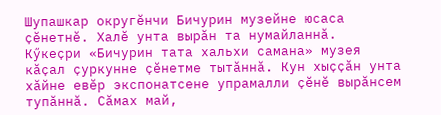Шупашкар округӗнчи Бичурин музейне юсаса ҫӗнетнӗ. Халӗ унта вырӑн та нумайланнӑ.
Кӳкеҫри «Бичурин тата хальхи самана» музея кӑҫал ҫуркунне ҫӗнетме тытӑннӑ. Кун хыҫҫӑн унта хӑйне евӗр экспонатсене упрамалли ҫӗнӗ вырӑнсем тупӑннӑ. Сӑмах май,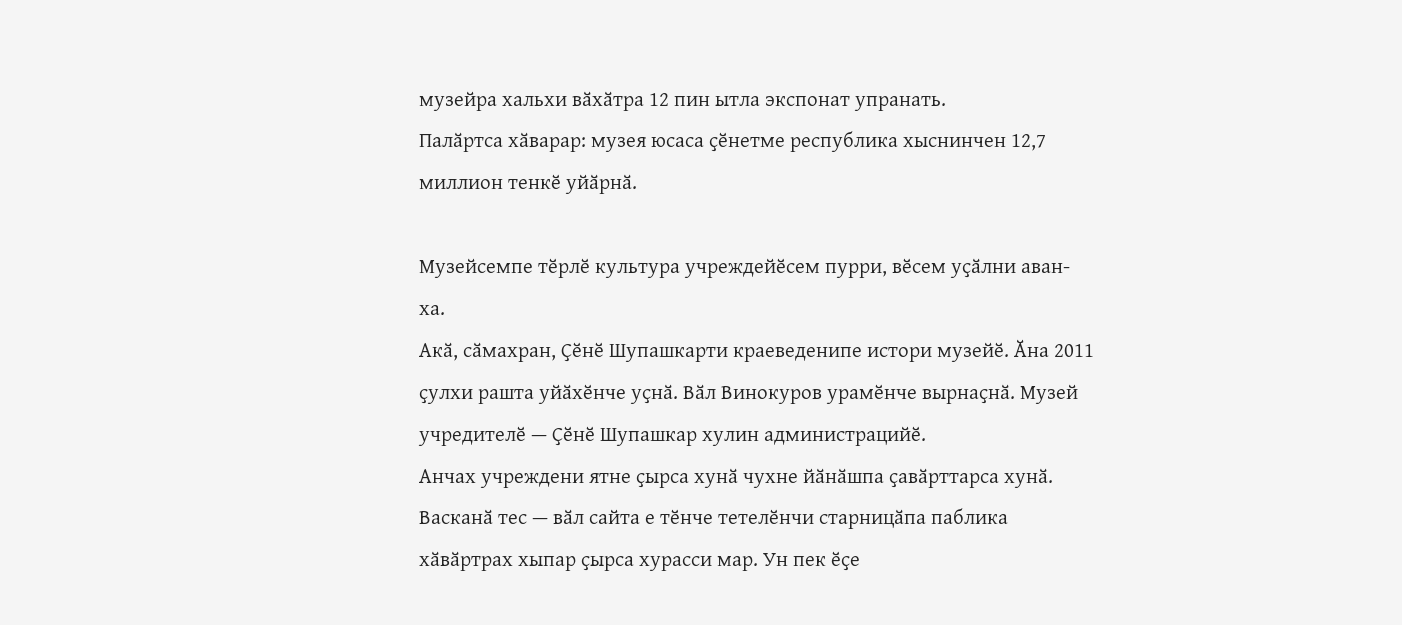музейра хальхи вӑхӑтра 12 пин ытла экспонат упранать.
Палӑртса хӑварар: музея юсаса ҫӗнетме республика хыснинчен 12,7 миллион тенкӗ уйӑрнӑ.

Музейсемпе тӗрлӗ культура учреждейӗсем пурри, вӗсем уҫӑлни аван-ха.
Акӑ, сӑмахран, Ҫӗнӗ Шупашкарти краеведенипе истори музейӗ. Ӑна 2011 ҫулхи рашта уйӑхӗнче уҫнӑ. Вӑл Винокуров урамӗнче вырнаҫнӑ. Музей учредителӗ — Ҫӗнӗ Шупашкар хулин администрацийӗ.
Анчах учреждени ятне ҫырса хунӑ чухне йӑнӑшпа ҫавӑрттарса хунӑ. Васканӑ тес — вӑл сайта е тӗнче тетелӗнчи старницӑпа паблика хӑвӑртрах хыпар ҫырса хурасси мар. Ун пек ӗҫе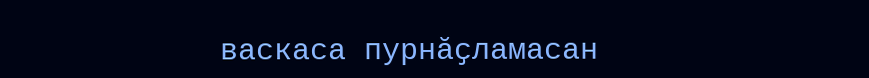васкаса пурнӑҫламасан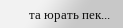та юрать пек...